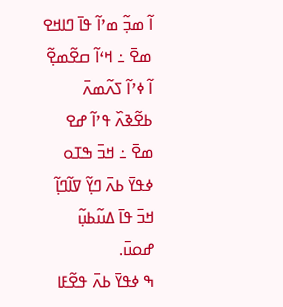ߊ߬ ߘߏ߲߬ ߘߴߊ߬ ߟߊ߫ ߣߊߞߐ ߘߐ߫ ߸ ߞߵߊ߬ ߛߐ߬ߘߐ߲߬ ߊ߬ ߦߴߊ߬ ߖߍ߬ߘߍ߫ ߕߐ߬ߢߍ߰ ߟߴߊ߬ ߝߐ ߘߐ߫ ߸ ߞߏ߫ ߒߠߋ ߦߟߌ߫ ߕߍ߫ ߣߌ߲߬ ߜߊ߬ߣߊ߲߬ ߞߏ߫ ߟߊ߫ ߡߎ߬ߕߎ߲߬ ߝߋߎ߫.
ߒ ߦߟߌ߫ ߕߍ߫ ߟߐ߬ߓߊ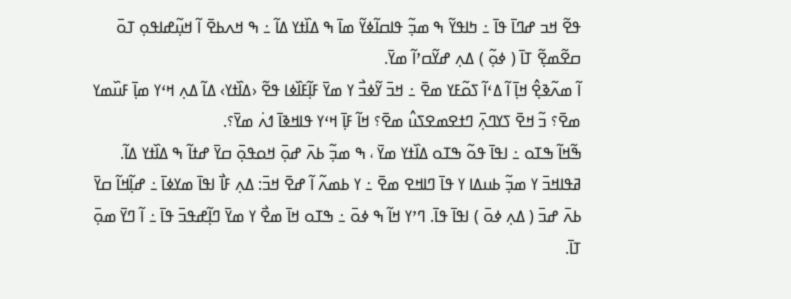ߟߐ߬ ߞߏ ߝߣߊ߫ ߟߊ߫ ߸ ߤߊߟߌ߬ ߒ ߘߏ߲߬ ߟߊߛߊ߬ߦߌ߬ ߘߊ߫ ߒ ߡߊ߰ߙߌ ߡߊ߬ ߸ ߒ ߞߍߕߐ߫ ߊ߬ ߞߎ߲߬ߝߊߟߋ߲ ߠߋ߫ ߛߐ߬ߘߐ߲߬ ߠߊ߫ ( ߦߋ߲߬ ) ߡߍ߲ ߝߌ߬ߛߴߊ߬ ߘߌ߫.
ߊ߬ ߘߍ߬ߢߐ߲߮ ߞߊ߲߫ ߊ߬ ߡߵߊ߬ ߖߋ߬ߓߌ ߘߐ߫ ߸ ߞߏ߫ ߌ߬ߦߏ߯ ߌ ߘߌ߫ ߓߊ߲߬ߓߊ߰ߦߊ ߟߐ߬ ‹ߡߊ߰ߙߌ› ߡߊ߬ ߡߍ߲ ߞߵߌ ߘߊ߲߫ ߓߎ߰ߘߌ ߘߐ߫؟ ߏ߬ ߞߐ߫ ߖߌߣߍ߲߫ ߣߙߐߘߐߖߎ߮ ߘߐ߫؟ ߞߊ߬ ߓߊ߲߫ ߞߵߌ ߟߊߞߢߊ߫ ߗߍ߭ ߘߌ߫؟.
ߒ߬ߞߊ߬ ߒߠߋ ߸ ߊߟߊ߫ ߟߋ߬ ߒߠߋ ߡߊ߰ߙߌ ߘߌ߫ ، ߒ ߘߏ߲߬ ߕߍ߫ ߝߋ߲߫ ߞߋߟߋ߲߫ ߛߌ߫ ߝߙߊ߬ ߒ ߡߊ߰ߙߌ ߡߊ߬.
ߥߟߊߞߏ߫ ߌ ߘߏ߲߬ ߕߎߡߊ ߌ ߟߊ߫ ߣߊߞߐ ߘߐ߫ ߸ ߌ ߕߘߍ߬ ߊ߬ ߝߐ߫ ߞߏ߫: ߡߍ߲ ߓߊ߯ ߊߟߊ߫ ߘߌߦߊ߫ ߸ ߝߊ߲߬ߞߊ߬ ߛߌ߫ ߕߍ߫ ߝߏ߫ ( ߡߍ߲ ߦߋ߫ ) ߊߟߊ߫ ߟߊ߫. ߣߴߌ ߞߊ߬ ߒ ߦߋ߫ ߸ ߒߠߋ ߞߊ߫ ߘߐ߯ ߌ ߘߌ߫ ߣߊ߲߬ߝߟߏ߫ ߟߊ߫ ߸ ߊ߬ ߣߌ߫ ߘߋ߲߫ ߠߊ߫.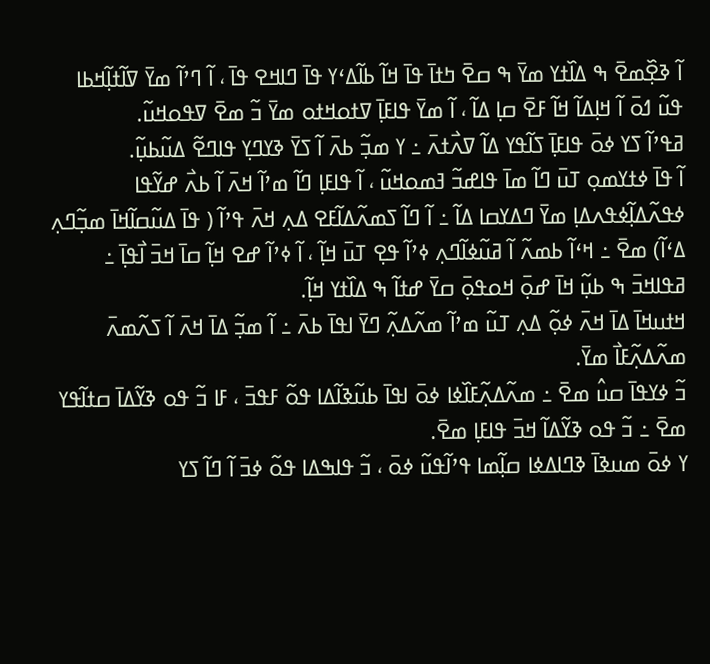ߊ߬ ߢߐ߲߰ߘߐ߫ ߒ ߡߊ߰ߙߌ ߘߌ߫ ߒ ߛߐ߫ ߤߙߊ߫ ߟߊ߫ ߞߊ߬ ߕߊ߬ߡߵߌ ߟߊ߫ ߣߊߞߐ ߟߊ߫ ، ߊ߬ ߣߴߊ߬ ߘߌ߫ ߜߊ߬ߙߊ߲߬ߞߕߊ ߟߎ߬ ߗߋ߫ ߊ߬ ߞߊ߲ߡߊ߬ ߞߊ߬ ߓߐ߫ ߛߊ߲ ߡߊ߬ ، ߊ߬ ߘߌ߫ ߟߊߓߊ߲߫ ߜߙߋߞߙߋ ߘߌ߫ ߏ߬ ߘߐ߫ ߜߟߋߞߎ߬.
ߥߟߴߊ߬ ߖߌ ߦߋ߫ ߟߊߓߊ߲߫ ߖߊ߬ߟߌ ߡߊ߬ ߜߍ߯ߙߍ߫ ߸ ߌ ߘߏ߲߬ ߕߍ߫ ߊ߬ ߖߌ߫ ߢߌߣߌ߲ ߟߊߣߐ߬ ߡߎ߬ߕߎ߲߬.
ߊ߬ ߟߊ߫ ߦߙߌߘߋ߲ ߠߎ߫ ߣߊ߬ ߘߊ߫ ߟߊߝߏ߬ ߔߘߋߞߎ߬ ، ߊ߬ ߟߊߓߊ߲ ߣߊ߬ ߘߴߊ߬ ߞߍ߫ ߊ߬ ߕߍ߯ ߝߌ߬ߟߊ ߦߟߍ߬ߡߊ߲߬ߦߟߍߡߊ߲ ߘߌ߫ ߣߡߌߛߊ ߡߊ߬ ߸ ߊ߬ ߣߊ߬ ߖߘߍ߬ߡߊ߬ߓߐ ߡߍ߲ ߞߍ߫ ߟߴߊ߬ ( ߟߊ߫ ߡߎ߬ߛߊ߬ߞߊ߫ ߘߏ߲߬ߣߍ߲ ߡߵߊ߬) ߘߐ߫ ߸ ߞߵߊ߬ ߕߘߍ߬ ߊ߬ ߥߎ߬ߦߊ߬ߣߍ߲ ߦߴߊ߬ ߟߐ߲ ߠߎ߫ ߞߊ߲߬ ، ߊ߬ ߦߴߊ߬ ߝߐ ߞߊ߲߬ ߛߊ߫ ߞߏ߫ ߊ߯ߟߊ߲߫ ߸ ߥߟߊߞߏ߫ ߒ ߕߎ߲߬ ߞߊ߫ ߝߋ߲߫ ߞߋߟߋ߲߫ ߛߌ߫ ߝߙߊ߬ ߒ ߡߊ߰ߙߌ ߞߊ߲߬.
ߞߙߎߞߊ߫ ߡߊ߫ ߞߍ߫ ߦߋ߲߬ ߡߍ߲ ߠߎ߬ ߘߴߊ߬ ߘߍ߬ߡߍ߲߬ ߣߌ߫ ߊߟߊ߫ ߕߍ߫ ߸ ߊ߬ ߘߏ߲߬ ߡߊ߫ ߞߍ߫ ߊ߬ ߖߍ߬ߘߍ߫ ߘߍ߬ߡߍ߲߬ߓߊ߯ ߘߌ߫.
ߏ߬ ߦߌߟߊ߫ ߛߎ߮ ߘߐ߫ ߸ ߘߍ߬ߡߍ߲߬ߓߊ߰ߦߊ ߦߋ߫ ߊߟߊ߫ ߕߎ߬ߢߊ߬ߡߊ ߟߋ߬ ߓߟߏ߫ ، ߓߊ ߏ߬ ߟߋ ߢߌ߬ߡߊ߫ ߛߙߊ߬ߟߌ ߘߐ߫ ߸ ߏ߬ ߟߋ ߢߌ߬ߡߊ߬ ߞߏ߫ ߟߊߓߊ߲ ߘߐ߫.
ߌ ߦߋ߫ ߘߎߢߊ߫ ߢߣߊߡߦߊ ߛߊ߲߬ߘߊ ߟߴߊ߬ߟߎ߬ ߦߋ߫ ، ߏ߬ ߟߊߒߡߊ ߟߋ߬ ߦߏ߫ ߊ߬ ߣߊ߬ ߖߌ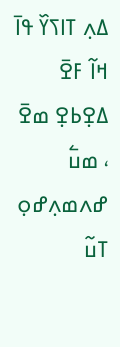ߡߍ߲ ߠߊߖߌ߰ ߟߊ߫ ߞߊ߬ ߓߐ߫ ߡߐ߲ߕߐ߲ ߘߐ߫ ، ߘߎ߱ ߝߍߘߍ߲ߝߋ߲ ߠߎ߬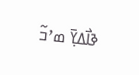ߢߊ߯ߡߌ߲߫ ߘߴߏ߬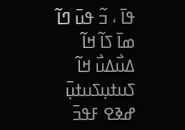ߟߊ߫ ، ߏ߬ ߟߎ߫ ߣߊ߬ ߘߊ߫ ߖߊ߬ ߞߊ߬ ߡߎ߯ߡߎ߯ ߞߊ߬ ߖߎߙߎ߲ߖߎߙߎ߲߫ ߝߢߐ ߓߟߏ߫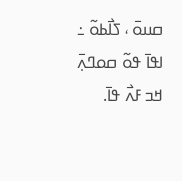ߛߎߋ߫ ، ߖߊ߯ߕߋ߬ ߸ ߊߟߊ߫ ߟߋ߬ ߛߋߣߍ߲߫ ߞߏ ߓߍ߯ ߟߊ߫.